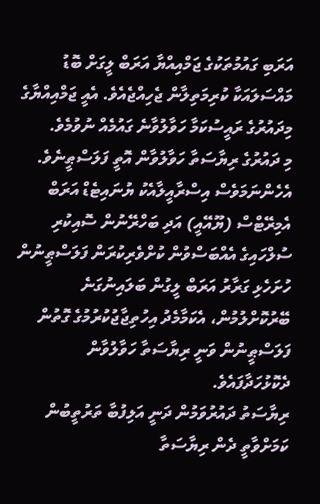އަރަބި ގައުމުތަކުގެ ޖަމްއިއްޔާ އަރަބް ލީގަށް ބޮޑު މައްސަލައަކާ ކުރިމަތިލާން ޖެހިއްޖެއެވެ. އެއީ ޖަމްއިއްޔާގެ މިދައުރުގެ ރައީސުކަމާ ހަވާލުވާނެ ގައުމެއް ނުވުމެވެ.
މި ދައުރުގެ ރިޔާސަތާ ހަވާލުވާން އޮތީ ފަލަސްޠީނެވެ. އެހެންނަމަވެސް އިސްރާއީލާއެކު ޔުނައިޓެޑް އަރަބް އެމިރޭޓްސް (ޔޫއޭއީ) އަދި ބަހްރޭނުން ސޮއިކުރި ސުލްހައިގެ އެއްބަސްވުން ކުށްވެރިކުރަން ފަލަސްޠީނުން ހުށަހެޅި ގަރާރު އަރަބް ލީގުން ބަލައިނުގަނެ ބޭރުކޮށްލުމުން، އެކަމާމެދު އިހުތިޖާޖުކުރުމުގެ ގޮތުން ފަލަސްޠީނުން ވަނީ ރިޔާސަތާ ހަވާލުވާން ދެކޮޅުހަދާފައެވެ.
ރިޔާސަތު ދައުރުވަމުން ދަނީ އަލިފުބާ ތަރުތީބުން ކަމަށްވާތީ ދެން ރިޔާސަތާ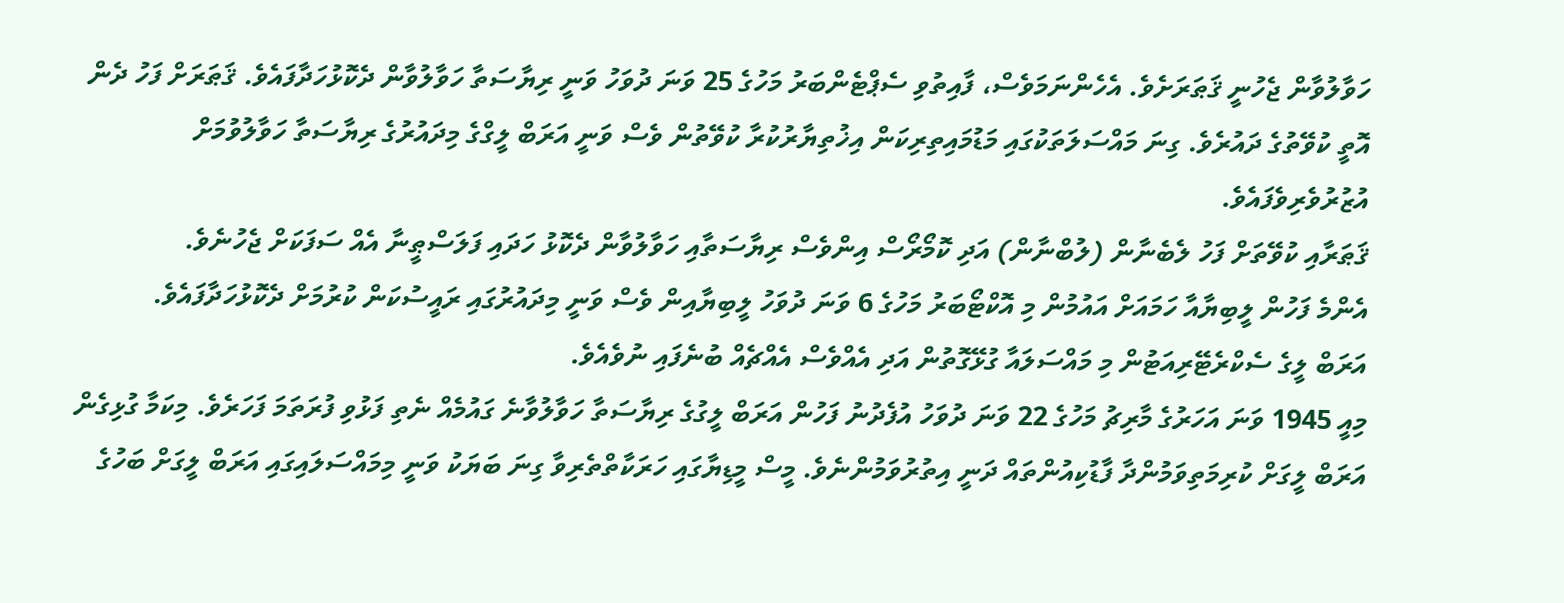ހަވާލުވާން ޖެހުނީ ޤަޠަރަށެވެ. އެހެންނަމަވެސް، ފާއިތުވި ސެޕްޓެންބަރު މަހުގެ 25 ވަނަ ދުވަހު ވަނީ ރިޔާސަތާ ހަވާލުވާން ދެކޮޅުހަދާފައެވެ. ޤަޠަރަށް ފަހު ދެން އޮތީ ކުވޭތުގެ ދައުރެވެ. ގިނަ މައްސަލަތަކުގައި މަޑުމައިތިރިކަން އިޚުތިޔާރުކުރާ ކުވޭތުން ވެސް ވަނީ އަރަބް ލީގްގެ މިދައުރުގެ ރިޔާސަތާ ހަވާލުވުމަށް އުޒުރުވެރިވެފައެވެ.
ޤަޠަރާއި ކުވޭތަށް ފަހު ލެބެނާން (ލުބްނާން) އަދި ކޮމޯރޯސް އިންވެސް ރިޔާސަތާއި ހަވާލުވާން ދެކޮޅު ހަދައި ފަލަސްޠީނާ އެއް ސަފަކަށް ޖެހުނެވެ.
އެންމެ ފަހުން ލީބިޔާއާ ހަމައަށް އައުމުން މި އޮކްޓޯބަރު މަހުގެ 6 ވަނަ ދުވަހު ލީބިޔާއިން ވެސް ވަނީ މިދައުރުގައި ރައީސުކަން ކުރުމަށް ދެކޮޅުހަދާފައެވެ.
އަރަބް ލީގެ ސެކްރެޓޭރިއަޓުން މި މައްސަލައާ ގުޅޭގޮތުން އަދި އެއްވެސް އެއްޗެއް ބުނެފައި ނުވެއެވެ.
މިއީ 1945 ވަނަ އަހަރުގެ މާރިޗު މަހުގެ 22 ވަނަ ދުވަހު އުފެދުނު ފަހުން އަރަބް ލީގުގެ ރިޔާސަތާ ހަވާލުވާނެ ގައުމެއް ނެތި ފަޅުވި ފުރަތަމަ ފަހަރެވެ. މިކަމާ ގުޅިގެން އަރަބް ލީގަށް ކުރިމަތިވަމުންދާ ފާޑުކިއުންތައް ދަނީ އިތުރުވަމުންނެވެ. މީސް މީޑިޔާގައި ހަރަކާތްތެރިވާ ގިނަ ބަޔަކު ވަނީ މިމައްސަލައިގައި އަރަބް ލީގަށް ބަހުގެ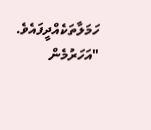ހަމަލާތަކެއްދީފައެވެ.
"އަހަރުމެން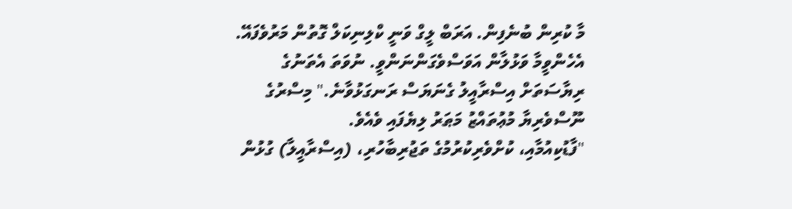މާ ކުރިން ބުނެފިން. އަރަބް ލީގް ވަނީ ކްލިނިކަލް ގޮތުން މަރުވެފައޭ. އެހެންވީމާ ވަޅުލާން އަވަސްވެގަންނަންވީ. ނުވަތަ އެތަނުގެ ރިޔާސަތަށް އިސްރާއީލު ގެނަޔަސް ރަނގަޅުވާނެ." މިސްރުގެ ނޫސްވެރިޔާ މުޢުތައްޒު މަޠަރު ލިޔެފައި ވެއެވެ.
"ފާޑުކިއުމާއި، ކުށްވެރިކުރުމުގެ ތަޖުރިބާހުރި، (އިސްރާއީލާ) ގުޅުން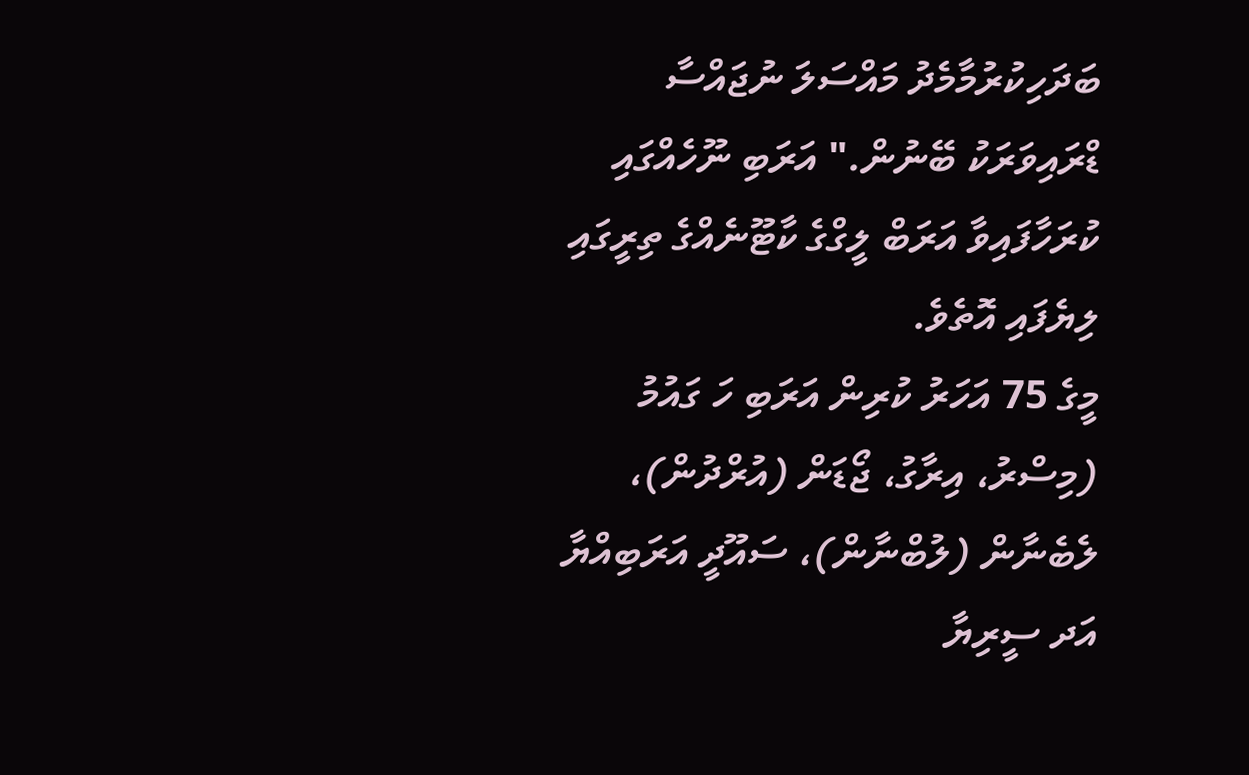ބަދަހިކުރުމާމެދު މައްސަލަ ނުޖައްސާ ޑްރައިވަރަކު ބޭނުން." އަރަބި ނޫހެއްގައި ކުރަހާފައިވާ އަރަބް ލީގްގެ ކާޓޫނެއްގެ ތިރީގައި ލިޔެފައި އޮތެވެ.
މީގެ 75 އަހަރު ކުރިން އަރަބި ހަ ގައުމު (މިސްރު، އިރާގު، ޖޯޑަން (އުރްދުން)، ލެބެނާން (ލުބްނާން)، ސައޫދީ އަރަބިއްޔާ އަދ ސީރިޔާ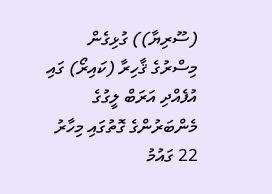(ސޫރިޔާ)) ގުޅިގެން މިސްރުގެ ޤާހިރާ (ކައިރޯ) ގައި އުފެއްދި އަރަބް ލީގުގެ މެންބަރުންގެ ގޮތުގައި މިހާރު 22 ގައުމު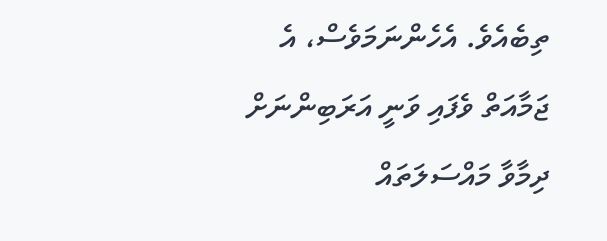ތިބެއެވެ. އެހެންނަމަވެސް، އެ ޖަމާއަތް ވެފައި ވަނީ އަރަބިންނަށް ދިމާވާ މައްސަލަތައް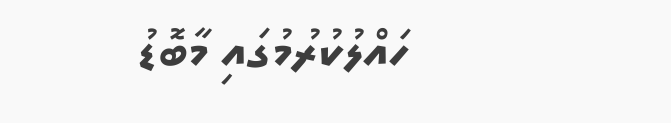ހައްލުކުރުމުގައި މާބޮޑު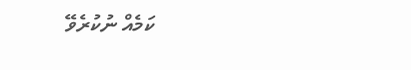ކަމެއް ނުކުރެވޭ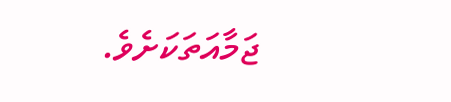ޖަމާއަތަކަށެވެ.